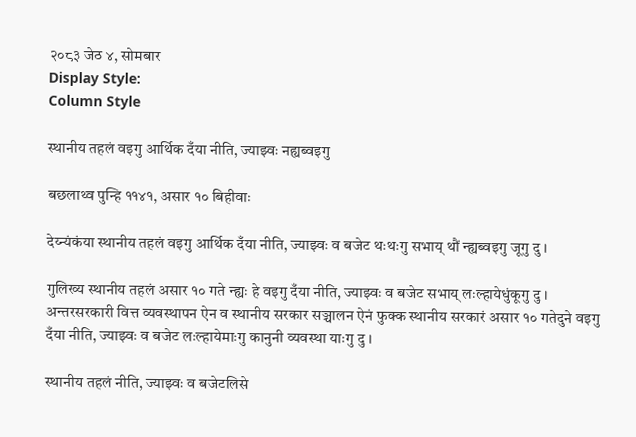२०८३ जेठ ४, सोमबार
Display Style:
Column Style

स्थानीय तहलं वइगु आर्थिक दँया नीति, ज्याझ्वः नह्यब्वइगु

बछलाथ्व पुन्हि ११४१, असार १० बिहीवाः

देय्न्यंकंया स्थानीय तहलं वइगु आर्थिक दँया नीति, ज्याझ्वः व बजेट थःथःगु सभाय् थौं न्ह्यब्वइगु जूगु दु ।

गुलिख्य स्थानीय तहलं असार १० गते न्ह्यः हे वइगु दँया नीति, ज्याझ्वः व बजेट सभाय् लःल्हायेधुंकूगु दु । अन्तरसरकारी वित्त व्यवस्थापन ऐन व स्थानीय सरकार सञ्चालन ऐनं फुक्क स्थानीय सरकारं असार १० गतेदुने वइगु दँया नीति, ज्याझ्वः व बजेट लःल्हायेमाःगु कानुनी व्यवस्था याःगु दु ।

स्थानीय तहलं नीति, ज्याझ्वः व बजेटलिसे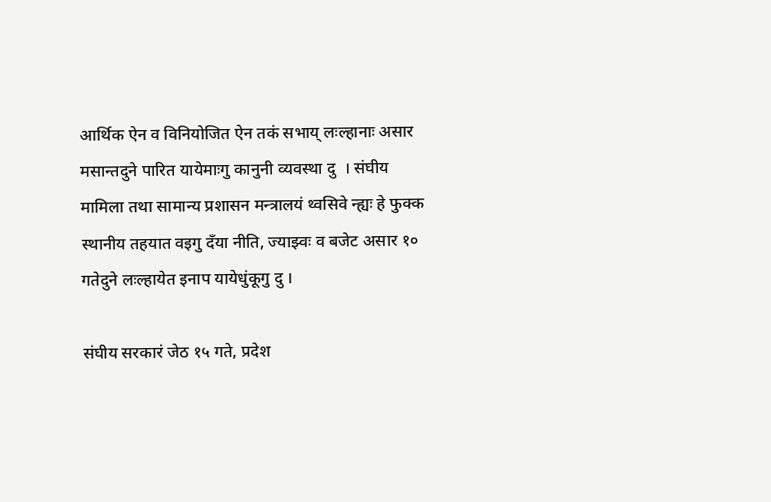आर्थिक ऐन व विनियोजित ऐन तकं सभाय् लःल्हानाः असार मसान्तदुने पारित यायेमाःगु कानुनी व्यवस्था दु  । संघीय मामिला तथा सामान्य प्रशासन मन्त्रालयं थ्वसिवे न्ह्यः हे फुक्क स्थानीय तहयात वइगु दँया नीति, ज्याझ्वः व बजेट असार १० गतेदुने लःल्हायेत इनाप यायेधुंकूगु दु ।

संघीय सरकारं जेठ १५ गते, प्रदेश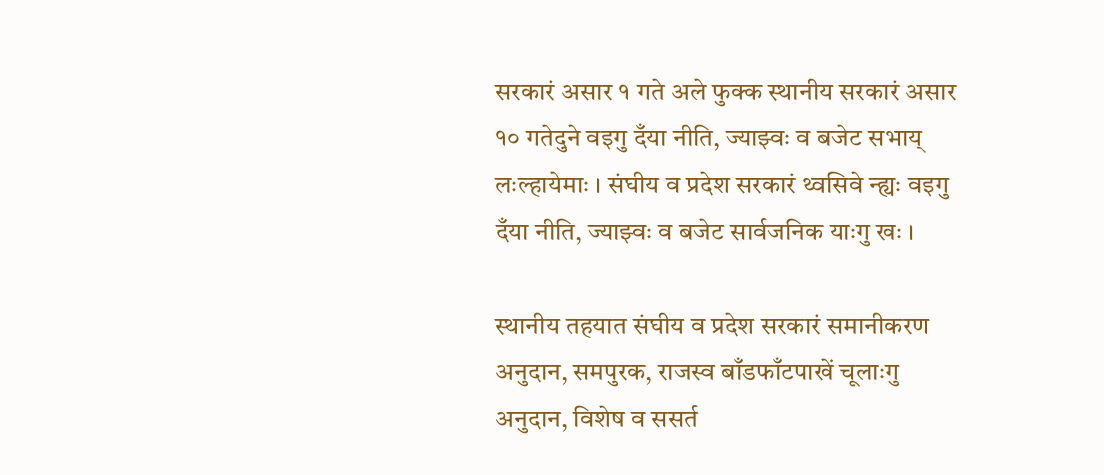सरकारं असार १ गते अले फुक्क स्थानीय सरकारं असार १० गतेदुने वइगु दँया नीति, ज्याझ्वः व बजेट सभाय् लःल्हायेमाः । संघीय व प्रदेश सरकारं थ्वसिवे न्ह्यः वइगु दँया नीति, ज्याझ्वः व बजेट सार्वजनिक याःगु खः ।

स्थानीय तहयात संघीय व प्रदेश सरकारं समानीकरण अनुदान, समपुरक, राजस्व बाँडफाँटपाखें चूलाःगु अनुदान, विशेष व ससर्त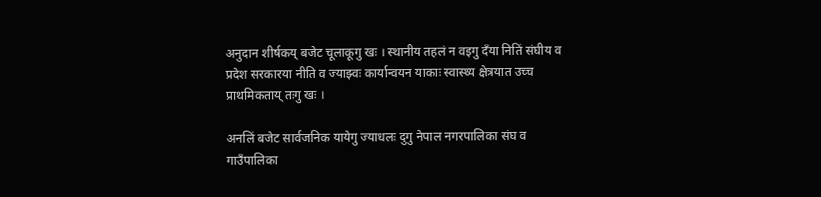अनुदान शीर्षकय् बजेट चूलाकूगु खः । स्थानीय तहलं न वइगु दँया नितिं संघीय व प्रदेश सरकारया नीति व ज्याझ्वः कार्यान्वयन याकाः स्वास्थ्य क्षेत्रयात उच्च प्राथमिकताय् तःगु खः ।

अनलिं बजेट सार्वजनिक यायेगु ज्याधलः दुगु नेपाल नगरपालिका संघ व गाउँपालिका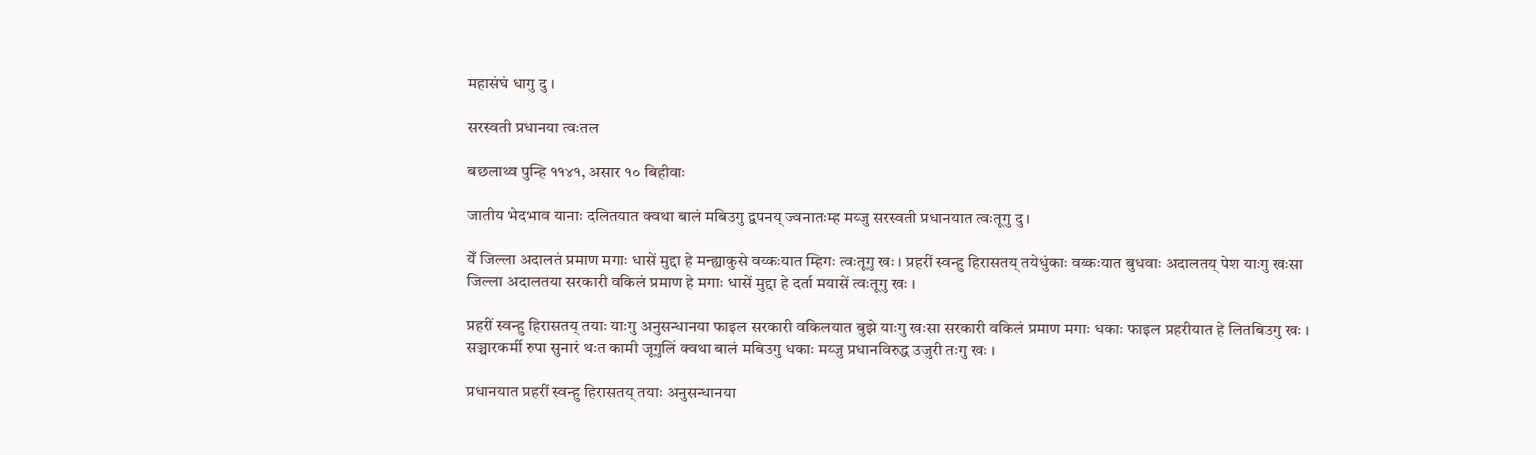महासंघं धागु दु ।

सरस्वती प्रधानया त्वःतल

बछलाथ्व पुन्हि ११४१, असार १० बिहीवाः

जातीय भेदभाव यानाः दलितयात क्वथा बालं मबिउगु द्वपनय् ज्वनातःम्ह मय्जु सरस्वती प्रधानयात त्वःतूगु दु ।

येँ जिल्ला अदालतं प्रमाण मगाः धासें मुद्दा हे मन्ह्याकुसे वय्कःयात म्हिगः त्वःतूगु खः । प्रहरीं स्वन्हु हिरासतय् तयेधुंकाः वय्कःयात बुधवाः अदालतय् पेश याःगु खःसा जिल्ला अदालतया सरकारी वकिलं प्रमाण हे मगाः धासें मुद्दा हे दर्ता मयासें त्वःतूगु खः ।

प्रहरीं स्वन्हु हिरासतय् तयाः याःगु अनुसन्धानया फाइल सरकारी वकिलयात बुझे याःगु खःसा सरकारी वकिलं प्रमाण मगाः धकाः फाइल प्रहरीयात हे लितबिउगु खः । सञ्चारकर्मी रुपा सुनारं थःत कामी जूगुलिं क्वथा बालं मबिउगु धकाः मय्जु प्रधानविरुद्ध उजुरी तःगु खः ।

प्रधानयात प्रहरीं स्वन्हु हिरासतय् तयाः अनुसन्धानया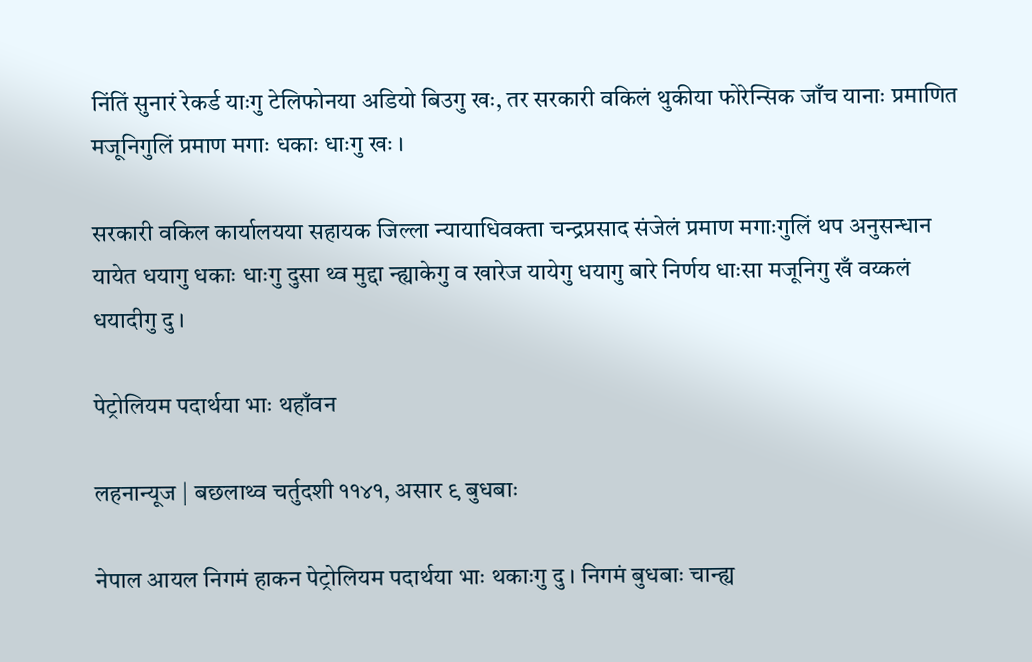निंतिं सुनारं रेकर्ड याःगु टेलिफोनया अडियो बिउगु खः, तर सरकारी वकिलं थुकीया फोरेन्सिक जाँच यानाः प्रमाणित मजूनिगुलिं प्रमाण मगाः धकाः धाःगु खः ।

सरकारी वकिल कार्यालयया सहायक जिल्ला न्यायाधिवक्ता चन्द्रप्रसाद संजेलं प्रमाण मगाःगुलिं थप अनुसन्धान यायेत धयागु धकाः धाःगु दुसा थ्व मुद्दा न्ह्याकेगु व खारेज यायेगु धयागु बारे निर्णय धाःसा मजूनिगु खँ वय्कलं धयादीगु दु ।

पेट्रोलियम पदार्थया भाः थहाँवन

लहनान्यूज | बछलाथ्व चर्तुदशी ११४१, असार ९ बुधबाः

नेपाल आयल निगमं हाकन पेट्रोलियम पदार्थया भाः थकाःगु दु । निगमं बुधबाः चान्ह्य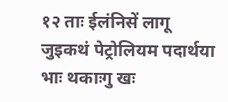१२ ताः ईलंनिसें लागू जुइकथं पेट्रोलियम पदार्थया भाः थकाःगु खः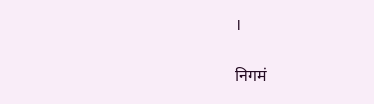।

निगमं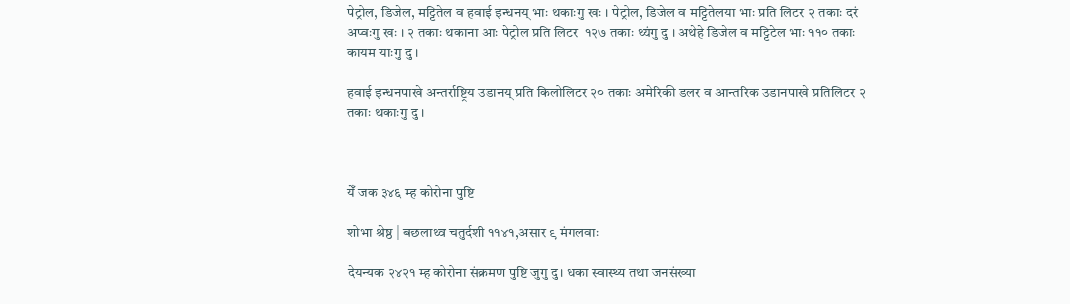पेट्रोल, डिजेल, मट्टितेल व हवाई इन्धनय् भाः थकाःगु खः । पेट्रोल, डिजेल व मट्टितेलया भाः प्रति लिटर २ तकाः दरं अप्वःगु खः । २ तकाः थकाना आः पेट्रोल प्रति लिटर  १२७ तकाः थ्यंगु दु । अथेहे डिजेल व मट्टिटेल भाः ११० तकाः कायम याःगु दु ।

हवाई इन्धनपाखे अन्तर्राष्ट्रिय उडानय् प्रति किलोलिटर २० तकाः अमेरिकी डलर व आन्तरिक उडानपाखे प्रतिलिटर २ तकाः थकाःगु दु ।



येँ जक ३४६ म्ह कोरोना पुष्टि

शोभा श्रेष्ठ | बछलाथ्व चतुर्दशी ११४१,असार ९ मंगलवाः

देयन्यक २४२१ म्ह कोरोना संक्रमण पुष्टि जुगु दु। धका स्वास्थ्य तथा जनसंख्या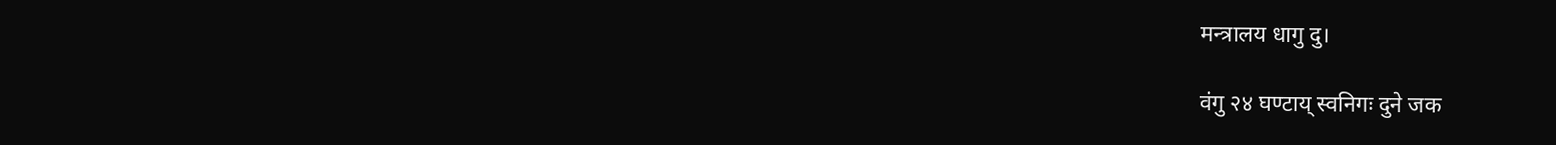मन्त्रालय धागु दु।

वंगु २४ घण्टाय् स्वनिगः दुने जक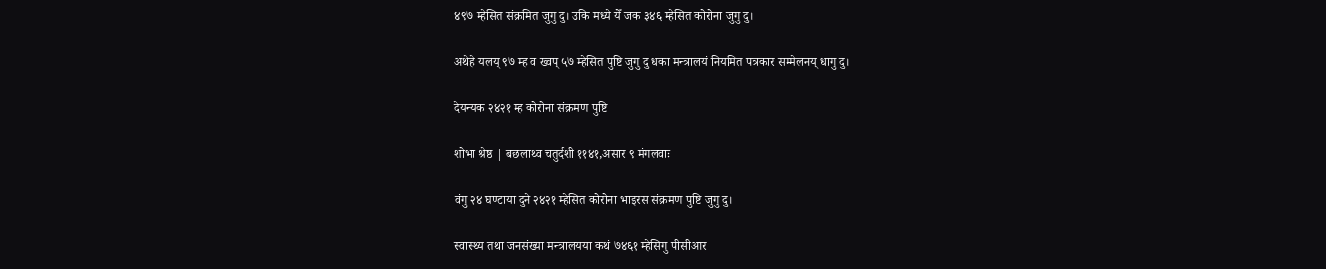४९७ म्हेसित संक्रमित जुगु दु। उकि मध्ये येँ जक ३४६ म्हेसित कोरोना जुगु दु।

अथेहे यलय् ९७ म्ह व ख्वप् ५७ म्हेसित पुष्टि जुगु दु धका मन्त्रालयं नियमित पत्रकार सम्मेलनय् धागु दु।

देयन्यक २४२१ म्ह कोरोना संक्रमण पुष्टि

शोभा श्रेष्ठ | बछलाथ्व चतुर्दशी ११४१,असार ९ मंगलवाः

वंगु २४ घण्टाया दुने २४२१ म्हेसित कोरोना भाइरस संक्रमण पुष्टि जुगु दु।

स्वास्थ्य तथा जनसंख्या मन्त्रालयया कथं ७४६१ म्हेसिगु पीसीआर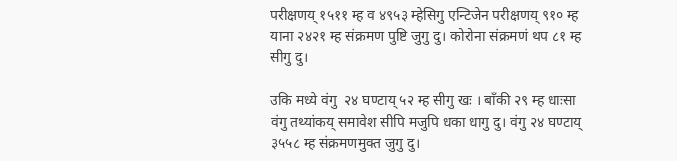परीक्षणय् १५११ म्ह व ४९५३ म्हेसिगु एन्टिजेन परीक्षणय् ९१० म्ह याना २४२१ म्ह संक्रमण पुष्टि जुगु दु। कोरोना संक्रमणं थप ८१ म्ह सीगु दु।

उकि मध्ये वंगु  २४ घण्टाय् ५२ म्ह सीगु खः । बाँकी २९ म्ह धाःसा वंगु तथ्यांकय् समावेश सीपि मजुपि धका धागु दु। वंगु २४ घण्टाय् ३५५८ म्ह संक्रमणमुक्त जुगु दु।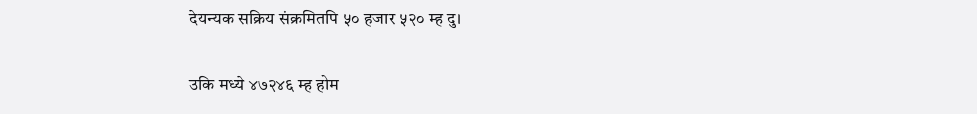देयन्यक सक्रिय संक्रमितपि ५० हजार ५२० म्ह दु।

उकि मध्ये ४७२४६ म्ह होम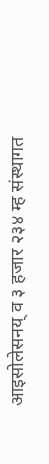आइसोलेसनय् व ३ हजार २३४ म्ह संस्थागत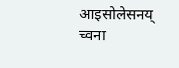आइसोलेसनय् च्वना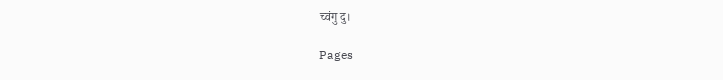च्वंगु दु।

Pages